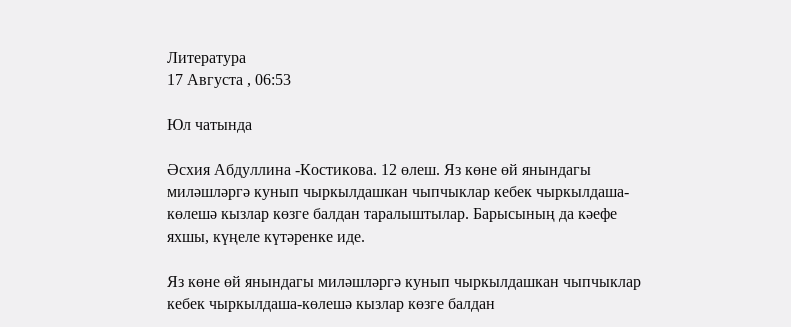Литература
17 Августа , 06:53

Юл чатында

Әсхия Абдуллина -Костикова. 12 өлеш. Яз көне өй янындагы миләшләргә кунып чыркылдашкан чыпчыклар кебек чыркылдаша-көлешә кызлар көзге балдан таралыштылар. Барысының да кәефе яхшы, күңеле күтәренке иде.

Яз көне өй янындагы миләшләргә кунып чыркылдашкан чыпчыклар кебек чыркылдаша-көлешә кызлар көзге балдан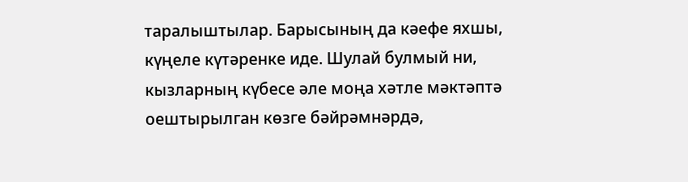таралыштылар. Барысының да кәефе яхшы, күңеле күтәренке иде. Шулай булмый ни, кызларның күбесе әле моңа хәтле мәктәптә оештырылган көзге бәйрәмнәрдә,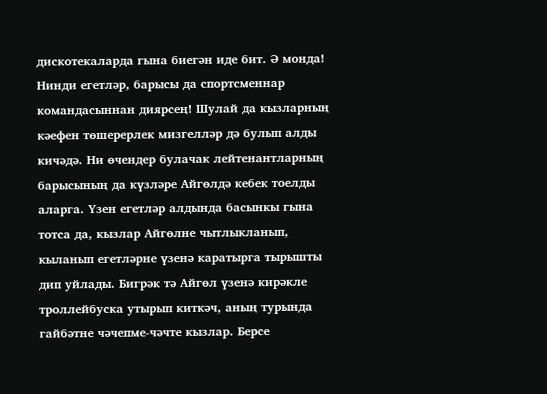дискотекаларда гына биегән иде бит. Ә монда! Нинди егетләр, барысы да спортсменнар командасыннан диярсең! Шулай да кызларның кәефен төшерерлек мизгелләр дә булып алды кичәдә. Ни өчендер булачак лейтенантларның барысының да күзләре Айгөлдә кебек тоелды аларга. Үзен егетләр алдында басынкы гына тотса да, кызлар Айгөлне чытлыкланып, кыланып егетләрне үзенә каратырга тырышты дип уйлады. Бигрәк тә Айгөл үзенә кирәкле троллейбуска утырып киткәч, аның турында гайбәтне чәчепме-чәчте кызлар. Берсе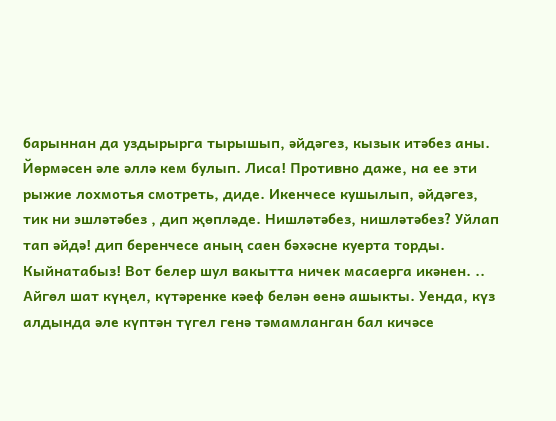барыннан да уздырырга тырышып, әйдәгез, кызык итәбез аны. Йөрмәсен әле әллә кем булып. Лиса! Противно даже, на ее эти рыжие лохмотья смотреть, диде. Икенчесе кушылып, әйдәгез, тик ни эшләтәбез , дип җөпләде. Нишләтәбез, нишләтәбез? Уйлап тап әйдә! дип беренчесе аның саен бәхәсне куерта торды. Кыйнатабыз! Вот белер шул вакытта ничек масаерга икәнен. ..
Айгөл шат күңел, күтәренке кәеф белән өенә ашыкты. Уенда, күз алдында әле күптән түгел генә тәмамланган бал кичәсе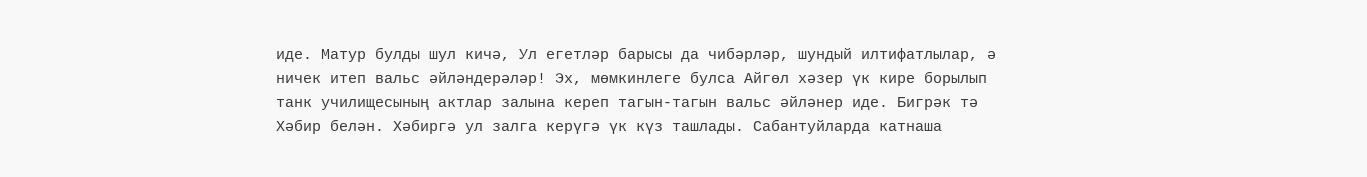иде. Матур булды шул кичә, Ул егетләр барысы да чибәрләр, шундый илтифатлылар, ә ничек итеп вальс әйләндерәләр! Эх, мөмкинлеге булса Айгөл хәзер үк кире борылып танк училищесының актлар залына кереп тагын-тагын вальс әйләнер иде. Бигрәк тә Хәбир белән. Хәбиргә ул залга керүгә үк күз ташлады. Сабантуйларда катнаша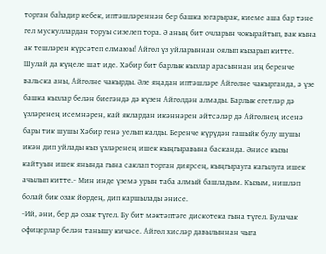торган баһадир кебек, иптәшләреннән бер башка югарырак, киеме аша бар тәне гел мускуллардан торуы сизелеп тора. Ә аның бит очларын чокырайтып, вак кына ак тешләрен күрсәтеп елмаюы! Айгөл үз уйларыннан оялып кызарып китте. Шулай да күңеле шат иде. Хәбир бит барлык кызлар арасыннан иң беренче вальска аны, Айгөлне чакырды. Әле яңадан иптәшләре Айгөлне чакырганда, ә үзе башка кызлар белән биегәндә дә күзен Айгөлдән алмады. Барлык егетләр дә үзләренең исемнәрен, кай яклардан икәннәрен әйтсәләр дә Айгөлнең исенә бары тик шушы Хәбир генә уелып калды. Беренче күрүдән гашыйк булу шушы икән дип уйлады кыз үзләренең ишек кыңгыравына басканда. Әнисе кызы кайтуын ишек янында гына саклап торган диярсең, кыңгырауга кагылуга ишек ачылып китте.- Мин инде үземә урын таба алмый башладым. Кызым, нишләп болай бик озак йөрдең, дип каршылады әнисе.
-Ий, әни, бер дә озак түгел. Бу бит мәктәптәге дискотека гына түгел. Булачак офицерлар белән танышу кичәсе. Айгөл хисләр давылыннан чыга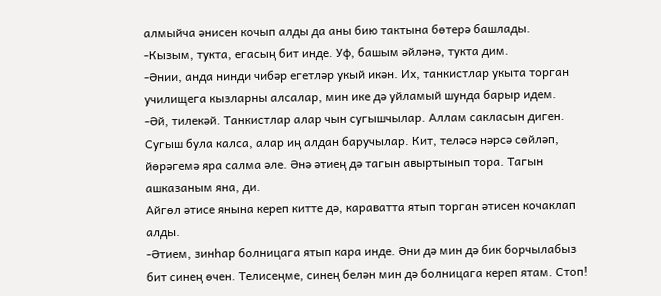алмыйча әнисен кочып алды да аны бию тактына бөтерә башлады.
-Кызым, тукта, егасың бит инде. Уф, башым әйләнә, тукта дим.
-Әнии, анда нинди чибәр егетләр укый икән. Их, танкистлар укыта торган училищега кызларны алсалар, мин ике дә уйламый шунда барыр идем.
-Әй, тилекәй. Танкистлар алар чын сугышчылар. Аллам сакласын диген. Сугыш була калса, алар иң алдан баручылар. Кит, теләсә нәрсә сөйләп, йөрәгемә яра салма әле. Әнә әтиең дә тагын авыртынып тора. Тагын ашказаным яна, ди.
Айгөл әтисе янына кереп китте дә, караватта ятып торган әтисен кочаклап алды.
-Әтием, зинһар болницага ятып кара инде. Әни дә мин дә бик борчылабыз бит синең өчен. Телисеңме, синең белән мин дә болницага кереп ятам. Стоп!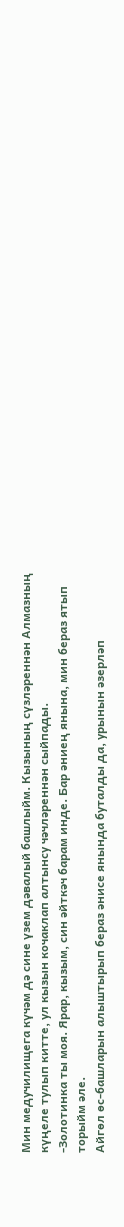Мин медучилищега күчәм дә сине үзем дәвалый башлыйм. Кызының сүзләреннән Алмазның күңеле тулып китте, ул кызын кочаклап алтынсу чәчләреннән сыйпады.
-Золотинка ты моя. Ярар, кызым, син әйткәч барам инде. Бар әниең янына, мин бераз ятып торыйм әле.
Айгөл өс-башларын алыштырып бераз әнисе янында буталды да, урынын әзерләп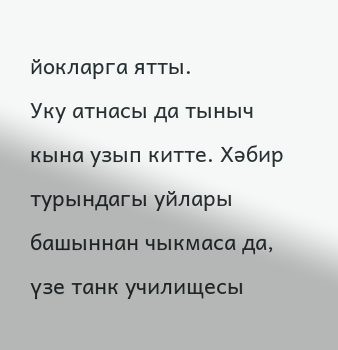йокларга ятты.
Уку атнасы да тыныч кына узып китте. Хәбир турындагы уйлары башыннан чыкмаса да, үзе танк училищесы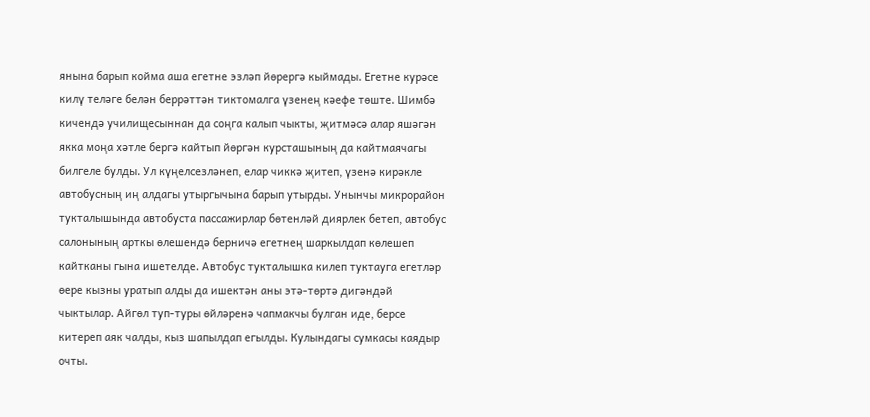янына барып койма аша егетне эзләп йөрергә кыймады. Егетне курәсе килү теләге белән беррәттән тиктомалга үзенең кәефе төште. Шимбә кичендә училищесыннан да соңга калып чыкты, җитмәсә алар яшәгән якка моңа хәтле бергә кайтып йөргән курсташының да кайтмаячагы билгеле булды. Ул күңелсезләнеп, елар чиккә җитеп, үзенә кирәкле автобусның иң алдагы утыргычына барып утырды. Унынчы микрорайон тукталышында автобуста пассажирлар бөтенләй диярлек бетеп, автобус салонының арткы өлешендә берничә егетнең шаркылдап көлешеп кайтканы гына ишетелде. Автобус тукталышка килеп туктауга егетләр өере кызны уратып алды да ишектән аны этә-төртә дигәндәй чыктылар. Айгөл туп-туры өйләренә чапмакчы булган иде, берсе китереп аяк чалды, кыз шапылдап егылды. Кулындагы сумкасы каядыр очты.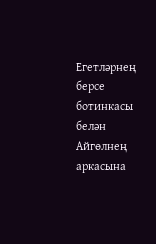Егетләрнең берсе ботинкасы белән Айгөлнең аркасына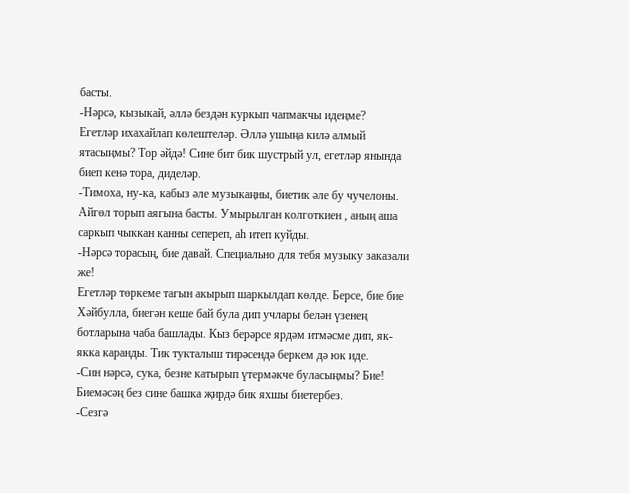басты.
-Нәрсә, кызыкай, әллә бездән куркып чапмакчы идеңме?
Егетләр ихахайлап көлештеләр. Әллә ушыңа килә алмый ятасыңмы? Тор әйдә! Сине бит бик шустрый ул, егетләр янында биеп кенә тора, диделәр.
-Тимоха, ну-ка, кабыз әле музыкаңны, биетик әле бу чучелоны.
Айгөл торып аягына басты. Умырылган колготкиен , аның аша саркып чыккан канны сепереп, аһ итеп куйды.
-Нәрсә торасың, бие давай. Специально для тебя музыку заказали же!
Егетләр төркеме тагын акырып шаркылдап көлде. Берсе, бие бие Хәйбулла, биегән кеше бай була дип учлары белән үзенең ботларына чаба башлады. Кыз берәрсе ярдәм итмәсме дип, як-якка каранды. Тик тукталыш тирәсендә беркем дә юк иде.
-Син нәрсә, сука, безне катырып үтермәкче буласыңмы? Бие! Биемәсәң без сине башка җирдә бик яхшы биетербез.
-Сезгә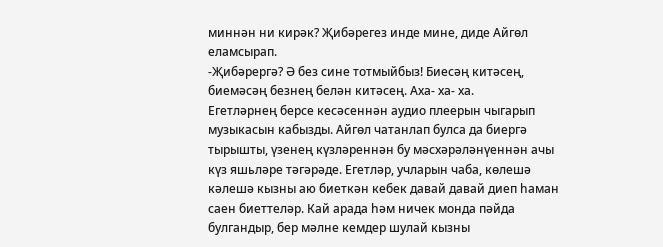миннән ни кирәк? Җибәрегез инде мине, диде Айгөл еламсырап.
-Җибәрергә? Ә без сине тотмыйбыз! Биесәң китәсең, биемәсәң безнең белән китәсең. Аха- ха- ха.
Егетләрнең берсе кесәсеннән аудио плеерын чыгарып музыкасын кабызды. Айгөл чатанлап булса да биергә тырышты, үзенең күзләреннән бу мәсхәрәләнүеннән ачы күз яшьләре тәгәрәде. Егетләр, учларын чаба, көлешә кәлешә кызны аю биеткән кебек давай давай диеп һаман саен биеттеләр. Кай арада һәм ничек монда пәйда булгандыр, бер мәлне кемдер шулай кызны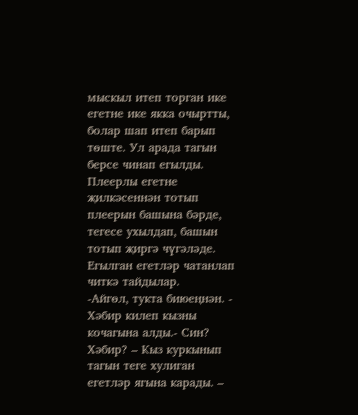мыскыл итеп торган ике егетне ике якка очыртты, болар шап итеп барып төште. Ул арада тагын берсе чинап егылды. Плеерлы егетне җилкәсеннән тотып плеерын башына бәрде, тегесе ухылдап, башын тотып җиргә чүгәләде. Егылган егетләр чатанлап читкә тайдылар.
-Айгөл, тукта биюеңнән. - Хәбир килеп кызны кочагына алды.- Син? Хәбир? – Кыз куркынып тагын теге хулиган егетләр ягына карады. –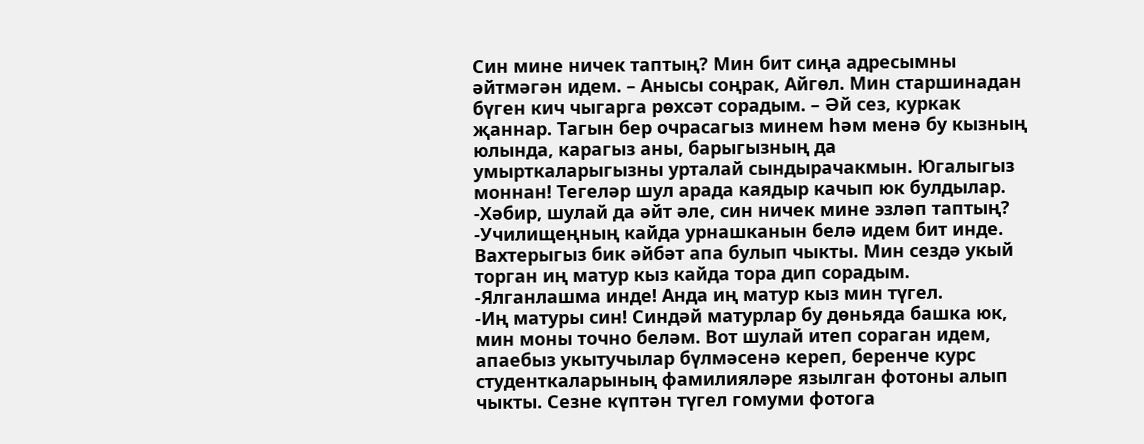Син мине ничек таптың? Мин бит сиңа адресымны әйтмәгән идем. – Анысы соңрак, Айгөл. Мин старшинадан бүген кич чыгарга рөхсәт сорадым. – Әй сез, куркак җаннар. Тагын бер очрасагыз минем һәм менә бу кызның юлында, карагыз аны, барыгызның да умырткаларыгызны урталай сындырачакмын. Югалыгыз моннан! Тегеләр шул арада каядыр качып юк булдылар.
-Хәбир, шулай да әйт әле, син ничек мине эзләп таптың?
-Училищеңның кайда урнашканын белә идем бит инде. Вахтерыгыз бик әйбәт апа булып чыкты. Мин сездә укый торган иң матур кыз кайда тора дип сорадым.
-Ялганлашма инде! Анда иң матур кыз мин түгел.
-Иң матуры син! Синдәй матурлар бу дөньяда башка юк, мин моны точно беләм. Вот шулай итеп сораган идем, апаебыз укытучылар бүлмәсенә кереп, беренче курс студенткаларының фамилияләре язылган фотоны алып чыкты. Сезне күптән түгел гомуми фотога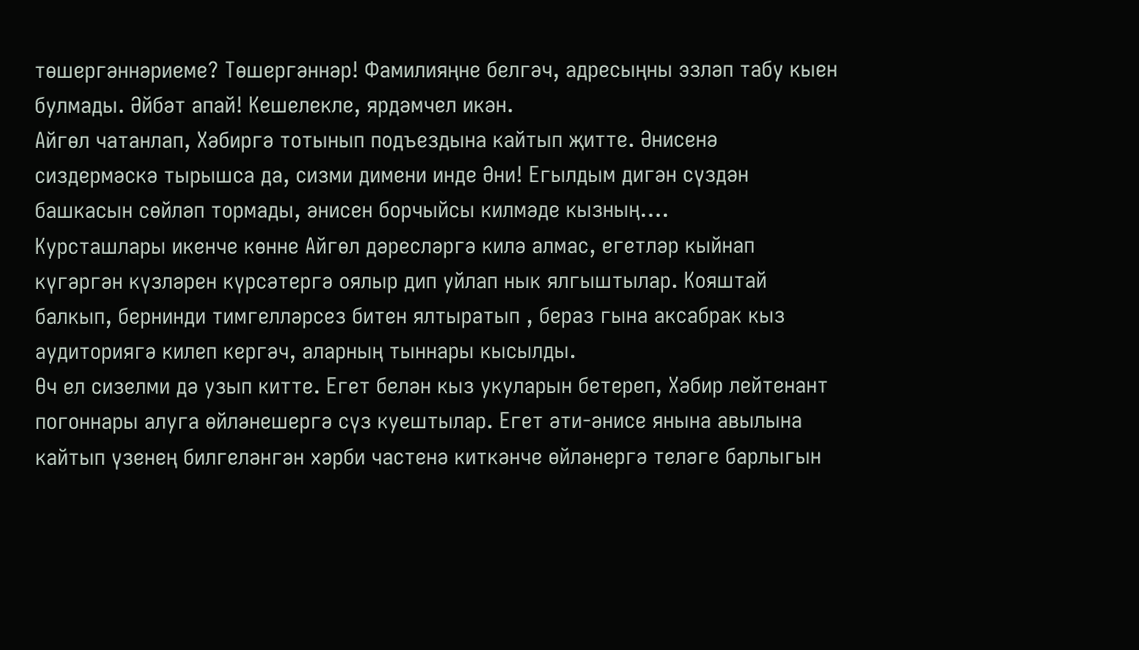төшергәннәриеме? Төшергәннәр! Фамилияңне белгәч, адресыңны эзләп табу кыен булмады. Әйбәт апай! Кешелекле, ярдәмчел икән.
Айгөл чатанлап, Хәбиргә тотынып подъездына кайтып җитте. Әнисенә сиздермәскә тырышса да, сизми димени инде Әни! Егылдым дигән сүздән башкасын сөйләп тормады, әнисен борчыйсы килмәде кызның….
Курсташлары икенче көнне Айгөл дәресләргә килә алмас, егетләр кыйнап күгәргән күзләрен күрсәтергә оялыр дип уйлап нык ялгыштылар. Кояштай балкып, бернинди тимгелләрсез битен ялтыратып , бераз гына аксабрак кыз аудиториягә килеп кергәч, аларның тыннары кысылды.
Өч ел сизелми дә узып китте. Егет белән кыз укуларын бетереп, Хәбир лейтенант погоннары алуга өйләнешергә сүз куештылар. Егет әти-әнисе янына авылына кайтып үзенең билгеләнгән хәрби частенә киткәнче өйләнергә теләге барлыгын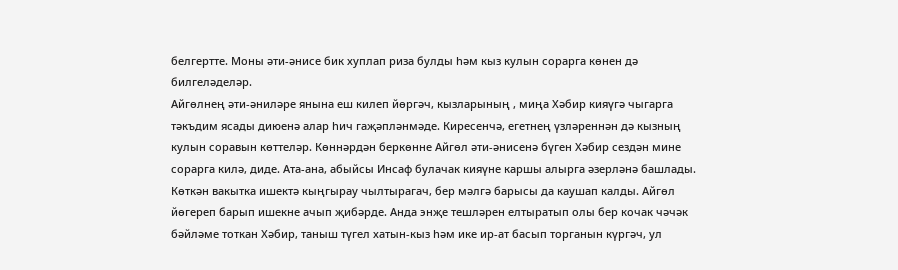белгертте. Моны әти-әнисе бик хуплап риза булды һәм кыз кулын сорарга көнен дә билгеләделәр.
Айгөлнең әти-әниләре янына еш килеп йөргәч, кызларының , миңа Хәбир кияүгә чыгарга тәкъдим ясады диюенә алар һич гаҗәпләнмәде. Киресенчә, егетнең үзләреннән дә кызның кулын соравын көттеләр. Көннәрдән беркөнне Айгөл әти-әнисенә бүген Хәбир сездән мине сорарга килә, диде. Ата-ана, абыйсы Инсаф булачак кияүне каршы алырга әзерләнә башлады. Көткән вакытка ишектә кыңгырау чылтырагач, бер мәлгә барысы да каушап калды. Айгөл йөгереп барып ишекне ачып җибәрде. Анда энҗе тешләрен елтыратып олы бер кочак чәчәк бәйләме тоткан Хәбир, таныш түгел хатын-кыз һәм ике ир-ат басып торганын күргәч, ул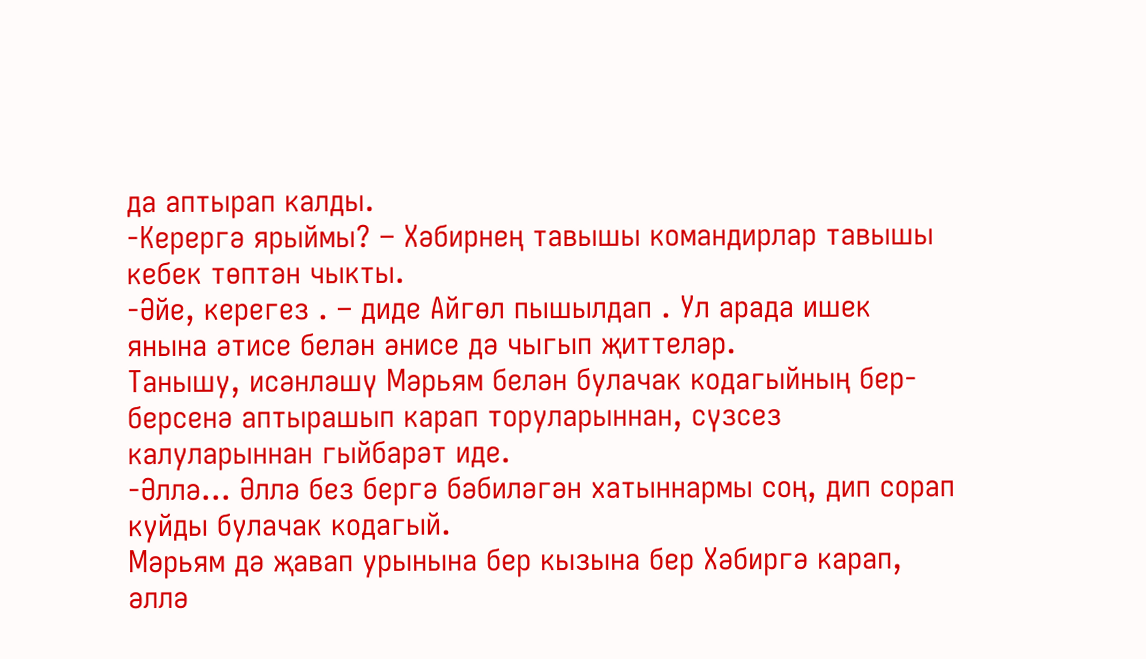да аптырап калды.
-Керергә ярыймы? – Хәбирнең тавышы командирлар тавышы кебек төптән чыкты.
-Әйе, керегез . – диде Айгөл пышылдап . Ул арада ишек янына әтисе белән әнисе дә чыгып җиттеләр.
Танышу, исәнләшү Мәрьям белән булачак кодагыйның бер-берсенә аптырашып карап торуларыннан, сүзсез калуларыннан гыйбарәт иде.
-Әллә… Әллә без бергә бәбиләгән хатыннармы соң, дип сорап куйды булачак кодагый.
Мәрьям дә җавап урынына бер кызына бер Хәбиргә карап, әллә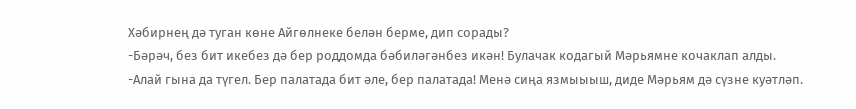Хәбирнең дә туган көне Айгөлнеке белән берме, дип сорады?
-Бәрәч, без бит икебез дә бер роддомда бәбиләгәнбез икән! Булачак кодагый Мәрьямне кочаклап алды.
-Алай гына да түгел. Бер палатада бит әле, бер палатада! Менә сиңа язмыыыш, диде Мәрьям дә сүзне куәтләп.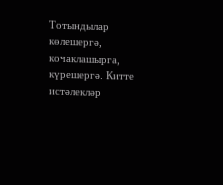Тотындылар көлешергә, кочаклашырга, күрешергә. Китте истәлекләр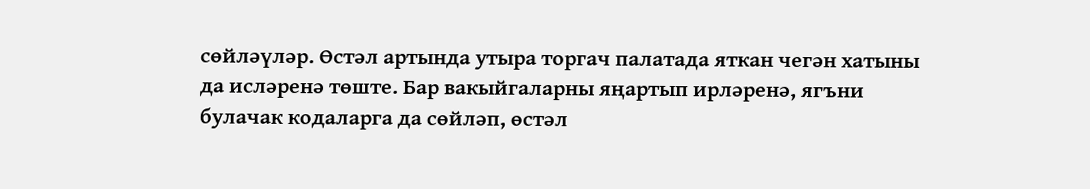сөйләүләр. Өстәл артында утыра торгач палатада яткан чегән хатыны да исләренә төште. Бар вакыйгаларны яңартып ирләренә, ягъни булачак кодаларга да сөйләп, өстәл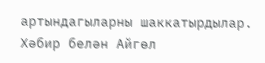артындагыларны шаккатырдылар.
Хәбир белән Айгөл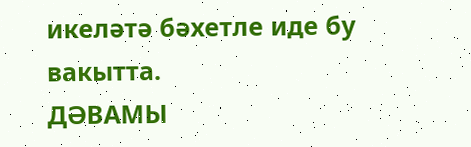икеләтә бәхетле иде бу вакытта.
ДӘВАМЫ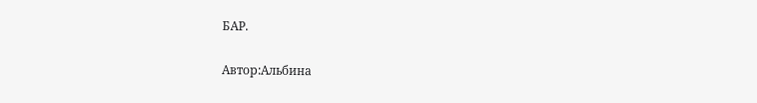БАР.

Автор:Альбина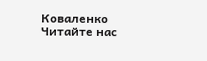Коваленко
Читайте нас